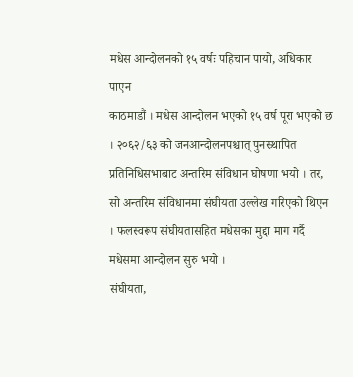मधेस आन्दोलनको १५ वर्षः पहिचान पायो, अधिकार पाएन
काठमाडौं । मधेस आन्दोलन भएको १५ वर्ष पूरा भएको छ । २०६२/६३ को जनआन्दोलनपश्चात् पुनस्र्थापित प्रतिनिधिसभाबाट अन्तरिम संविधान घोषणा भयो । तर, सो अन्तरिम संविधानमा संघीयता उल्लेख गरिएको थिएन । फलस्वरूप संघीयतासहित मधेसका मुद्दा माग गर्दै मधेसमा आन्दोलन सुरु भयो ।
संघीयता,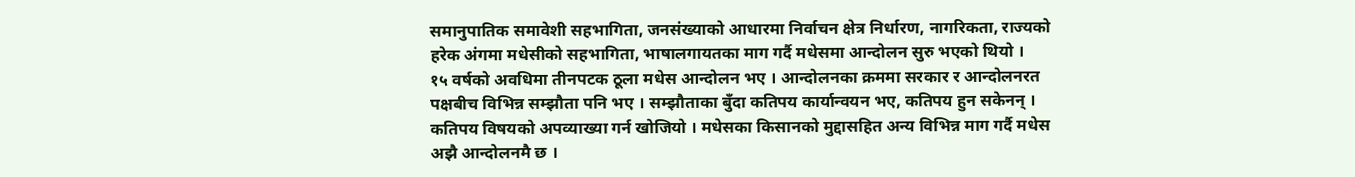समानुपातिक समावेशी सहभागिता, जनसंख्याको आधारमा निर्वाचन क्षेत्र निर्धारण, नागरिकता, राज्यको हरेक अंगमा मधेसीको सहभागिता, भाषालगायतका माग गर्दै मधेसमा आन्दोलन सुरु भएको थियो ।
१५ वर्षको अवधिमा तीनपटक ठूला मधेस आन्दोलन भए । आन्दोलनका क्रममा सरकार र आन्दोलनरत पक्षबीच विभिन्न सम्झौता पनि भए । सम्झौताका बुँदा कतिपय कार्यान्वयन भए, कतिपय हुन सकेनन् । कतिपय विषयको अपव्याख्या गर्न खोजियो । मधेसका किसानको मुद्दासहित अन्य विभिन्न माग गर्दै मधेस अझै आन्दोलनमै छ ।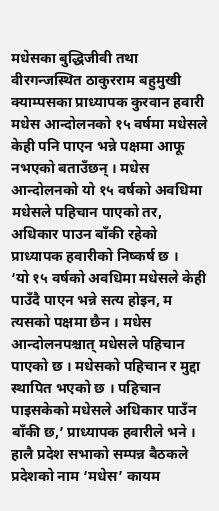मधेसका बुद्धिजीवी तथा वीरगन्जस्थित ठाकुरराम बहुमुखी क्याम्पसका प्राध्यापक कुरवान हवारी मधेस आन्दोलनको १५ वर्षमा मधेसले केही पनि पाएन भन्ने पक्षमा आफू नभएको बताउँछन् । मधेस आन्दोलनको यो १५ वर्षको अवधिमा मधेसले पहिचान पाएको तर, अधिकार पाउन बाँकी रहेको प्राध्यापक हवारीको निष्कर्ष छ ।
‘यो १५ वर्षको अवधिमा मधेसले केही पाउँदै पाएन भन्ने सत्य होइन, म त्यसको पक्षमा छैन । मधेस आन्दोलनपश्चात् मधेसले पहिचान पाएको छ । मधेसको पहिचान र मुद्दा स्थापित भएको छ । पहिचान पाइसकेको मधेसले अधिकार पाउँन बाँकी छ,’ प्राध्यापक हवारीले भने ।
हालै प्रदेश सभाको सम्पन्न बैठकले प्रदेशको नाम ‘मधेस’ कायम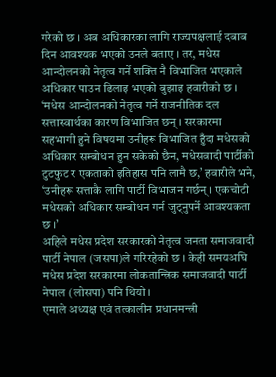गरेको छ । अब अधिकारका लागि राज्यपक्षलाई दबाब दिन आवश्यक भएको उनले बताए । तर, मधेस आन्दोलनको नेतृत्व गर्ने शक्ति नै विभाजित भएकाले अधिकार पाउन ढिलाइ भएको बुझाइ हवारीको छ ।
‘मधेस आन्दोलनको नेतृत्व गर्ने राजनीतिक दल सत्तास्वार्थका कारण विभाजित छन् । सरकारमा सहभागी हुने विषयमा उनीहरू विभाजित हुँदा मधेसको अधिकार सम्बोधन हुन सकेको छैन, मधेसवादी पार्टीको टुटफुट र एकताको इतिहास पनि लामै छ,’ हवारीले भने, ‘उनीहरू सत्ताकै लागि पार्टी विभाजन गर्छन् । एकचोटी मधेसको अधिकार सम्बोधन गर्न जुट्नुपर्ने आवश्यकता छ ।’
अहिले मधेस प्रदेश सरकारको नेतृत्व जनता समाजवादी पार्टी नेपाल (जसपा)ले गरिरहेको छ । केही समयअघि मधेस प्रदेश सरकारमा लोकतान्त्रिक समाजवादी पार्टी नेपाल (लोसपा) पनि थियो ।
एमाले अध्यक्ष एवं तत्कालीन प्रधानमन्त्री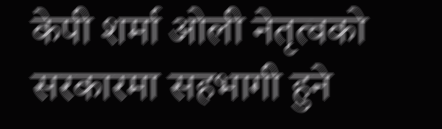केपी शर्मा ओली नेतृत्वको सरकारमा सहभागी हुने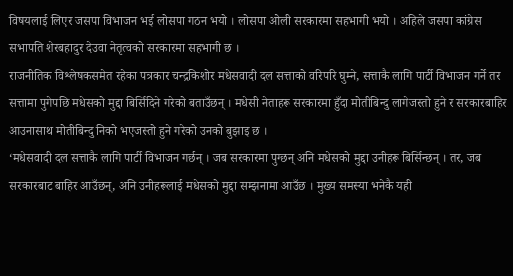विषयलाई लिएर जसपा विभाजन भई लोसपा गठन भयो । लोसपा ओली सरकारमा सहभागी भयो । अहिले जसपा कांग्रेस सभापति शेरबहादुर देउवा नेतृत्वको सरकारमा सहभागी छ ।
राजनीतिक विश्लेषकसमेत रहेका पत्रकार चन्द्रकिशोर मधेसवादी दल सत्ताको वरिपरि घुम्ने, सत्ताकै लागि पार्टी विभाजन गर्ने तर सत्तामा पुगेपछि मधेसको मुद्दा बिर्सिदिने गरेको बताउँछन् । मधेसी नेताहरू सरकारमा हुँदा मोतीबिन्दु लागेजस्तो हुने र सरकारबाहिर आउनासाथ मोतीबिन्दु निको भएजस्तो हुने गरेको उनको बुझाइ छ ।
‘मधेसवादी दल सत्ताकै लागि पार्टी विभाजन गर्छन् । जब सरकारमा पुग्छन् अनि मधेसको मुद्दा उनीहरू बिर्सिन्छन् । तर, जब सरकारबाट बाहिर आउँछन्, अनि उनीहरूलाई मधेसको मुद्दा सम्झनामा आउँछ । मुख्य समस्या भनेकै यही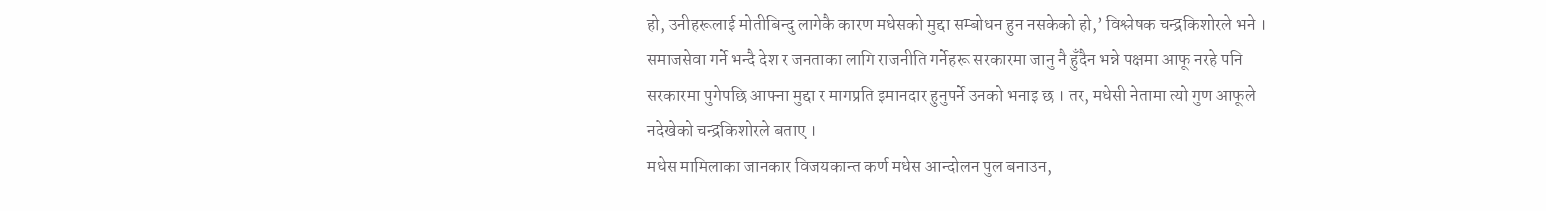हो, उनीहरूलाई मोतीबिन्दु लागेकै कारण मधेसको मुद्दा सम्बोधन हुन नसकेको हो,’ विश्लेषक चन्द्रकिशोरले भने ।
समाजसेवा गर्ने भन्दै देश र जनताका लागि राजनीति गर्नेहरू सरकारमा जानु नै हुँदैन भन्ने पक्षमा आफू नरहे पनि सरकारमा पुगेपछि आफ्ना मुद्दा र मागप्रति इमानदार हुनुपर्ने उनको भनाइ छ । तर, मधेसी नेतामा त्यो गुण आफूले नदेखेको चन्द्रकिशोरले बताए ।
मधेस मामिलाका जानकार विजयकान्त कर्ण मधेस आन्दोलन पुल बनाउन,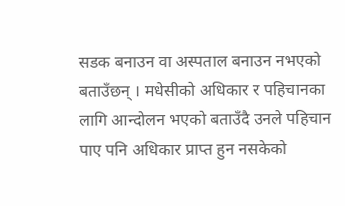सडक बनाउन वा अस्पताल बनाउन नभएको बताउँछन् । मधेसीको अधिकार र पहिचानका लागि आन्दोलन भएको बताउँदै उनले पहिचान पाए पनि अधिकार प्राप्त हुन नसकेको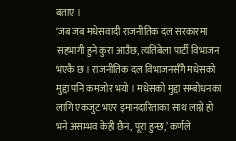बताए ।
‘जब जब मधेसवादी राजनीतिक दल सरकारमा सहभागी हुने कुरा आउँछ, त्यतिबेला पार्टी विभाजन भएकै छ । राजनीतिक दल विभाजनसँगै मधेसको मुद्दा पनि कमजोर भयो । मधेसको मुद्दा सम्बोधनका लागि एकजुट भएर इमानदारिताका साथ लाग्ने हो भने असम्भव केही छैन, पूरा हुन्छ,’ कर्णले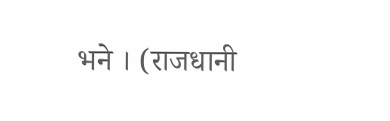भने । (राजधानी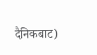दैनिकबाट)